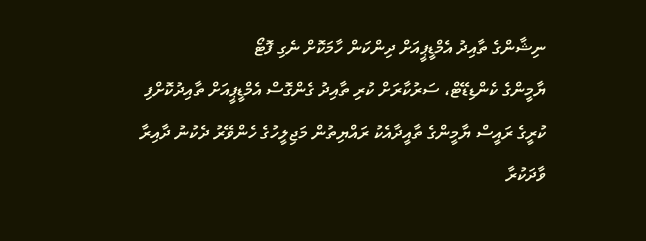ނިޝާންގެ ތާއިދު އެމްޑީޕީއަށް ދިންކަން ހާމަކޮށް ނެގި ފޮޓޯ
ޔާމީންގެ ކެންޑިޑޭޓް، ސަރުކާރަށް ކުރި ތާއިދު ގެންގޮސް އެމްޑީޕީއަށް ތާއިދުކޮށްފި
ކުރީގެ ރައީސް ޔާމީންގެ ތާއީދާއެކު ރައްޔިތުން މަޖިލީހުގެ ހެންވޭރު ދެކުނު ދާއިރާ ވާދަކުރާ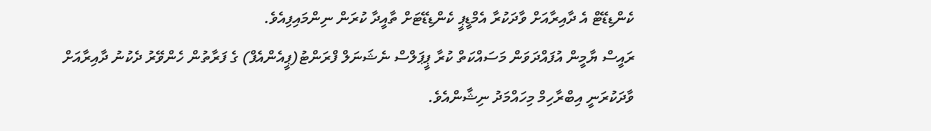ކެންޑިޑޭޓް އެ ދާއިރާއަށް ވާދަކުރާ އެމްޑީޕީ ކެންޑިޑޭޓަށް ތާއީދާ ކުރަން ނިންމައިފިއެވެ.
ރައީސް ޔާމީން އުފައްދަވަން މަސައްކަތް ކުރާ ޕީޕަލްސް ނެޝަނަލް ފްރަންޓު(ޕީއެންއެފް) ގެ ފަރާތުން ހެންވޭރު ދެކުނު ދާއިރާއަށް ވާދަކުރަނީ އިބްރާހިމް މިހައްމަދު ނިޝާންއެވެ.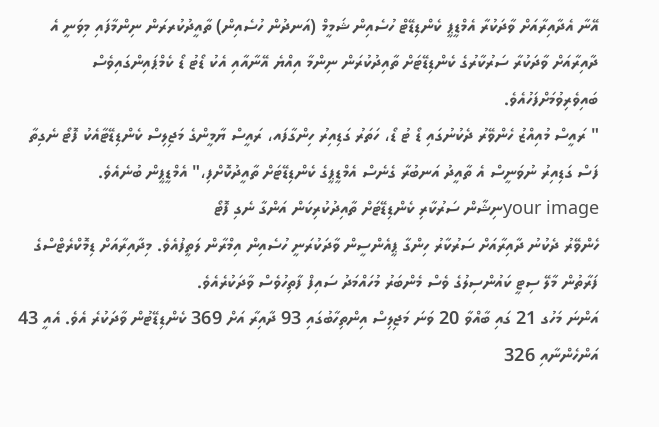އޭނާ އެދާއިރާއަށް ވާދަކުރާ އެމްޑީޕީ ކެންޑިޑޭޓް ހުސެއިން ޝަމީމް (އަނދުން ހުސެއިން) ތާއީދުކުރރަން ނިންމާފައި މިވަނީ އެ ދާއިރާއަށް ވާދަކުރާ ސަރުކާރުގެ ކެންޑިޑޭޓަށް ތާއިދުކުރަން ނިންމާ އިއްޔެ އޭނާއާއި އެކު ޑޯޓު ޑޯ ކެމްޕައިންގައިވެސް ބައިވެރިވުމަށްފަހުއެވެ.
" ރައީސް މުއިއްޒު ހެންވޭރު ދެކުނުގައި ޑޯ ޓު ޑޯ، ހަތަރު ގަޑިއިރު ހިންގާފައ، ރައީސް ޔާމީންގެ މަޖިލިސް ކެންޑިޑޭޓާއެކު ފޮޓޯ ނެގިތާ ފަސް ގަޑިއިރު ނުވަނީސް އެ ތާއީދު އަނބުރާ ގެނެސް އެމްޑީޕީގެ ކެންޑިޑޭޓަށް ތާއީދުކޮށްފި،" އެމްޑީޕީން ބުނެއެވެ.
your imageނިޝާން ސަރުކާރި ކެންޑިޑޭޓަށް ތާއިދުކުރިކަން އަންގާ ނެގި ފޮޓޯ
ހެންވޭރު ދެކުނު ދާއިރާއަށް ސަރުކާރު ހިންގާ ޕީއެންސީން ވާދަކުރަނީ ހުސެއިން އިމްރާން ލަތީފުއެވެ. މިދާއިރާއަށް ޑިމޮކްރެޓްސްގެ ފަރާތުން މާލޭ ސިޓީ ކައުންސިލުގެ ވެސް މެންބަރު މުހައްމަދު ސައިފް ފާތިހުވެސް ވާދަކުރެއެވެ.
އަންނަ މަހުގ 21 ގައި ބާއްވާ 20 ވަނަ މަޖިލިސް އިންތިހާބުގައި 93 ދާއިރާ އަށް 369 ކެންޑިޑޭޓުން ވާދަކުރެ އެވެ. އެއީ 43 އަންހެންނާއި 326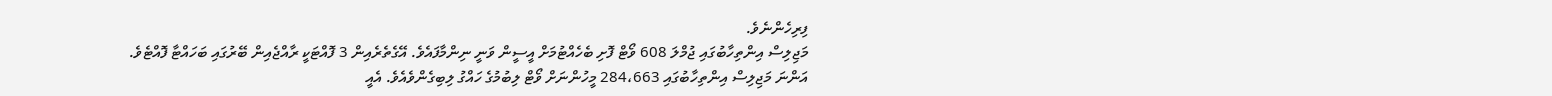ފިރިހެންނެވެ.
މަޖިލިސް އިންތިހާބުގައި ޖުމްލަ 608 ވޯޓް ފޮށި ބެހެއްޓުމަށް އީސީން ވަނީ ނިންމާފައެވެ. އޭގެތެރެއިން 3 ފޮއްޓަކީ ރާއްޖެއިން ބޭރުގައި ބަހައްޓާ ފޮއްޓެވެ.
އަންނަ މަޖިލިސް އިންތިހާބުގައި 284،663 މީހުންނަށް ވޯޓް ލިބުމުގެ ހައްގު ލިބިގެންވެއެވެ. އެއީ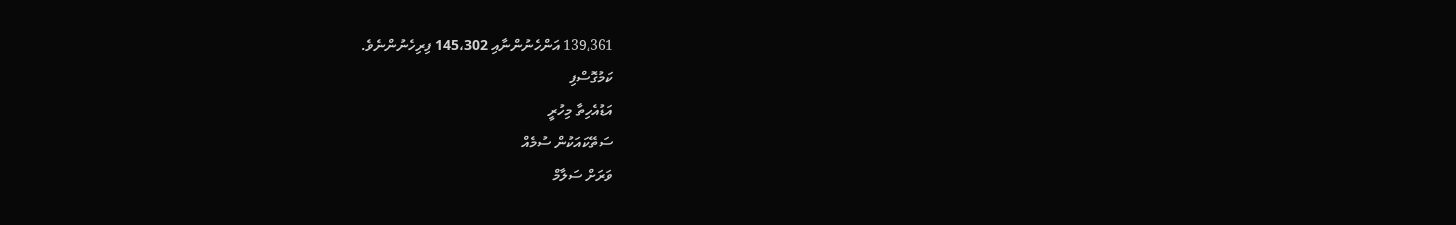139،361 އަންހެނުންނާއި 145،302 ފިރިހެނުންނެވެ.
ކަމުގޮސްފި
އަޑުއެހިތާ މިހުރީ
ސަތޭކައަކުން ސުމެއް
ވަރަށް ސަލާމް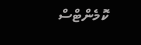ކޮމެންޓްސް